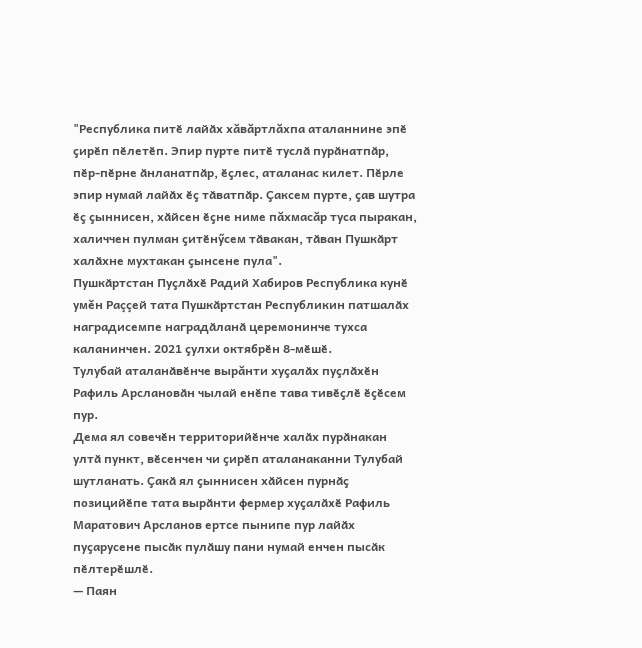"Республика питӗ лайӑх хăвăртлăхпа аталаннине эпӗ ҫирӗп пӗлетӗп. Эпир пурте питӗ туслӑ пурӑнатпӑр, пӗр-пӗрне ӑнланатпӑр, ӗҫлес, аталанас килет. Пӗрле эпир нумай лайӑх ӗҫ тӑватпӑр. Ҫаксем пурте, ҫав шутра ӗҫ ҫыннисен, хӑйсен ӗҫне ниме пăхмасăр туса пыракан, халиччен пулман ҫитӗнӳсем тӑвакан, тӑван Пушкӑрт халӑхне мухтакан ҫынсене пула".
Пушкӑртстан Пуҫлӑхӗ Радий Хабиров Республика кунӗ умĕн Раççей тата Пушкӑртстан Республикин патшалӑх наградисемпе наградӑланӑ церемонинче тухса каланинчен. 2021 ҫулхи октябрӗн 8-мӗшӗ.
Тулубай аталанӑвӗнче вырăнти хуҫалӑх пуҫлӑхӗн Рафиль Арслановӑн чылай енӗпе тава тивӗҫлӗ ӗҫӗсем пур.
Дема ял совечӗн территорийӗнче халӑх пурӑнакан ултӑ пункт, вӗсенчен чи ҫирӗп аталанаканни Тулубай шутланать. Ҫакӑ ял ҫыннисен хӑйсен пурнӑҫ позицийӗпе тата вырӑнти фермер хуҫалӑхӗ Рафиль Маратович Арсланов ертсе пынипе пур лайӑх пуҫарусене пысӑк пулӑшу пани нумай енчен пысӑк пӗлтерӗшлӗ.
— Паян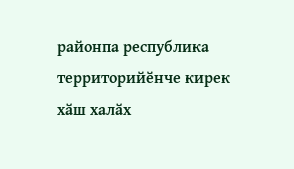районпа республика территорийӗнче кирек хӑш халӑх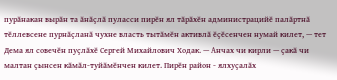пурӑнакан вырӑн та ӑнӑҫлӑ пуласси пирӗн ял тӑрӑхӗн администрацийӗ палӑртнӑ тӗллевсене пурнӑҫланӑ чухне власть тытӑмӗн активлӑ ӗҫӗсенчен нумай килет, — тет Дема ял совечӗн пуҫлӑхӗ Сергей Михайлович Ходак. — Анчах чи кирли — ҫакӑ чи малтан ҫынсен кӑмӑл-туйӑмӗнчен килет. Пирӗн район - ялхуҫалӑх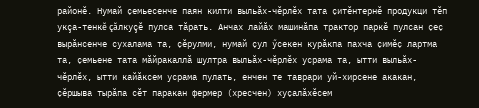районӗ. Нумай ҫемьесенче паян килти выльӑх-чӗрлӗх тата ҫитӗнтернӗ продукци тӗп укçа-тенкĕ çăлкуçĕ пулса тӑрать. Анчах лайӑх машинӑпа трактор паркӗ пулсан ҫеҫ вырӑнсенче сухалама та, ҫӗрулми, нумай ҫул ӳсекен курӑкпа пахча ҫимӗҫ лартма та, ҫемьене тата мӑйракаллӑ шултра выльӑх-чӗрлӗх усрама та, ытти выльӑх-чӗрлӗх, ытти кайӑксем усрама пулать, енчен те таврари уй-хирсене акакан, ҫӗршыва тырӑпа сӗт паракан фермер (хресчен) хуҫалӑхӗсем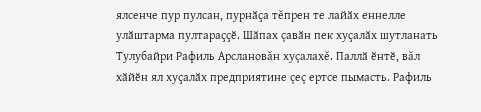ялсенче пур пулсан, пурнӑҫа тĕпрен те лайӑх еннелле улӑштарма пултараҫҫӗ. Шӑпах çавӑн пек хуҫалӑх шутланать Тулубайри Рафиль Арслановăн хуçалахĕ. Паллӑ ӗнтӗ, вăл хӑйӗн ял хуҫалӑх предприятине çеç ертсе пымасть. Рафиль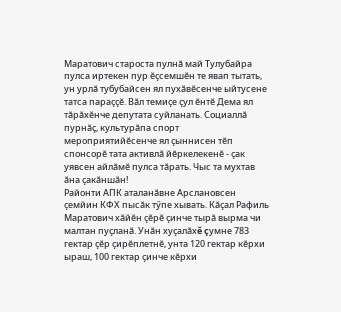Маратович староста пулнă май Тулубайра пулса иртекен пур ӗҫсемшӗн те явап тытать, ун урлӑ тубубайсен ял пухӑвӗсенче ыйтусене татса параҫҫӗ. Вӑл темиҫе ҫул ӗнтӗ Дема ял тӑрӑхӗнче депутата суйланать. Социаллӑ пурнăç, культурӑпа спорт мероприятийӗсенче ял ҫыннисен тӗп спонсорӗ тата активлӑ йĕркелекенĕ - ҫак уявсен айлӑмӗ пулса тӑрать. Чыс та мухтав ӑна ҫакӑншӑн!
Районти АПК аталанӑвне Арслановсен ҫемйин КФХ пысӑк тӳпе хывать. Кӑҫал Рафиль Маратович хӑйӗн ҫӗрӗ ҫинче тырӑ вырма чи малтан пуҫланӑ. Унӑн хуҫалӑхĕ çумне 783 гектар ҫӗр ҫирӗплетнӗ, унта 120 гектар кӗрхи ыраш, 100 гектар ҫинче кӗрхи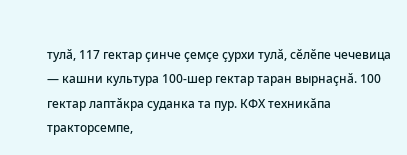тулӑ, 117 гектар ҫинче ҫемҫе ҫурхи тулӑ, сӗлӗпе чечевица — кашни культура 100-шер гектар таран вырнаҫнӑ. 100 гектар лаптӑкра суданка та пур. КФХ техникăпа тракторсемпе,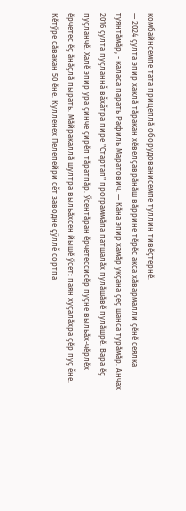комбайнсемпе тата прицеплӑ оборудованисемпе туллин тивӗҫтернӗ.
— 2024 ҫулта эпир хаклӑ тӑракан хӗвелҫаврӑнӑш вӑррине тӗрӗс акса хӑвармалли ҫӗнӗ сеялка туянтӑмӑр, - каласа парать Рафиль Маратович. — Кӑна эпир хамӑр укҫана ҫеҫ шанса турӑмӑр. Анчах 2016 ҫулта пуҫланнă вăхăтра пире "Стартап" программӑпа патшалӑх пулӑшӑвӗ пулӑшрӗ. Вара ӗҫ пуҫланчӗ. Халӗ эпир ура ҫинче ҫирӗп тӑратпӑр. Ӳсентӑран ӗрчетессисӗр пуҫне выльӑх-чӗрлӗх ӗрчетес ӗҫ ӑнӑҫлӑ пырать. Мӑйракаллӑ шултра выльӑхсен йышӗ ӳсет: паян хуҫалӑхра ҫӗр пуҫ ĕне. Кӗтӳре сӑвакан 50 ӗне. Кулленех Пелепейри сĕт заводне çÿллĕ сортпа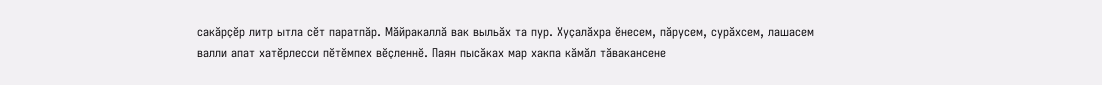сакӑрҫӗр литр ытла сӗт паратпӑр. Мӑйракаллӑ вак выльӑх та пур. Хуҫалӑхра ӗнесем, пӑрусем, сурӑхсем, лашасем валли апат хатӗрлесси пӗтӗмпех вӗҫленнӗ. Паян пысăках мар хакпа кăмăл тăвакансене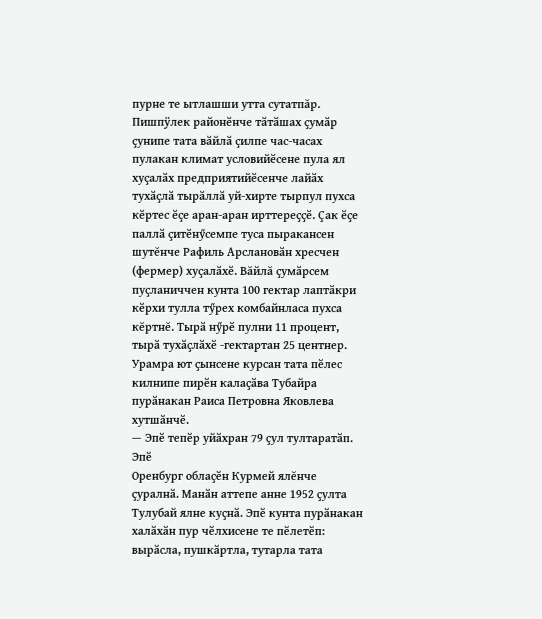пурне те ытлашши утта сутатпăр.
Пишпÿлек районӗнче тӑтӑшах ҫумӑр ҫунипе тата вӑйлӑ ҫилпе час-часах пулакан климат условийӗсене пула ял хуҫалӑх предприятийӗсенче лайӑх тухӑҫлӑ тырӑллӑ уй-хирте тырпул пухса кӗртес ӗҫе аран-аран ирттереҫҫӗ. Ҫак ӗҫе паллӑ ҫитӗнӳсемпе туса пыракансен шутĕнче Рафиль Арслановӑн хресчен (фермер) хуҫалӑхӗ. Вăйлă ҫумӑрсем пуҫланиччен кунта 100 гектар лаптӑкри кӗрхи тулла тӳрех комбайнласа пухса кĕртнĕ. Тырӑ нӳрӗ пулни 11 процент, тырӑ тухӑҫлӑхӗ -гектартан 25 центнер.
Урамра ют ҫынсене курсан тата пӗлес килнипе пирӗн калаҫӑва Тубайра пурӑнакан Раиса Петровна Яковлева
хутшӑнчӗ.
— Эпӗ тепӗр уйӑхран 79 ҫул тултаратӑп. Эпӗ
Оренбург облаҫӗн Курмей ялĕнче ҫуралнӑ. Манӑн аттепе анне 1952 ҫулта Тулубай ялне куҫнӑ. Эпӗ кунта пурӑнакан халӑхӑн пур чӗлхисене те пӗлетӗп: вырӑсла, пушкӑртла, тутарла тата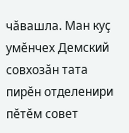чӑвашла. Ман куҫ умӗнчех Демский совхозӑн тата пирӗн отделенири пӗтӗм совет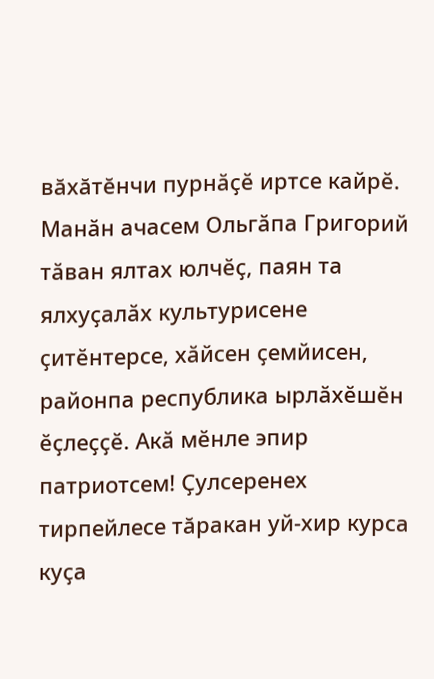вăхăтĕнчи пурнӑҫӗ иртсе кайрӗ. Манӑн ачасем Ольгӑпа Григорий тӑван ялтах юлчӗҫ, паян та ялхуҫалӑх культурисене ҫитӗнтерсе, хӑйсен ҫемйисен, районпа республика ырлӑхӗшӗн ӗҫлеҫҫӗ. Акӑ мӗнле эпир патриотсем! Ҫулсеренех тирпейлесе тăракан уй-хир курса куҫа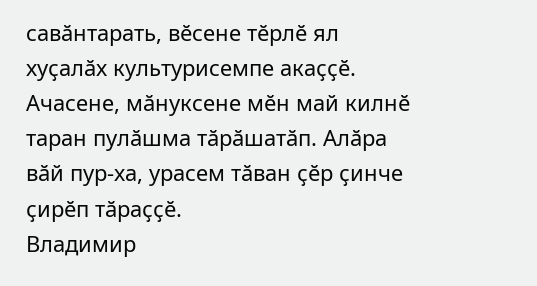савӑнтарать, вӗсене тӗрлӗ ял хуҫалӑх культурисемпе акаҫҫӗ. Ачасене, мӑнуксене мӗн май килнӗ таран пулӑшма тӑрӑшатӑп. Алӑра вӑй пур-ха, урасем тӑван ҫӗр ҫинче ҫирӗп тӑраҫҫӗ.
Владимир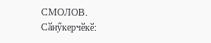СМОЛОВ.
Сӑнӳкерчӗкӗ: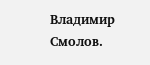Владимир Смолов.